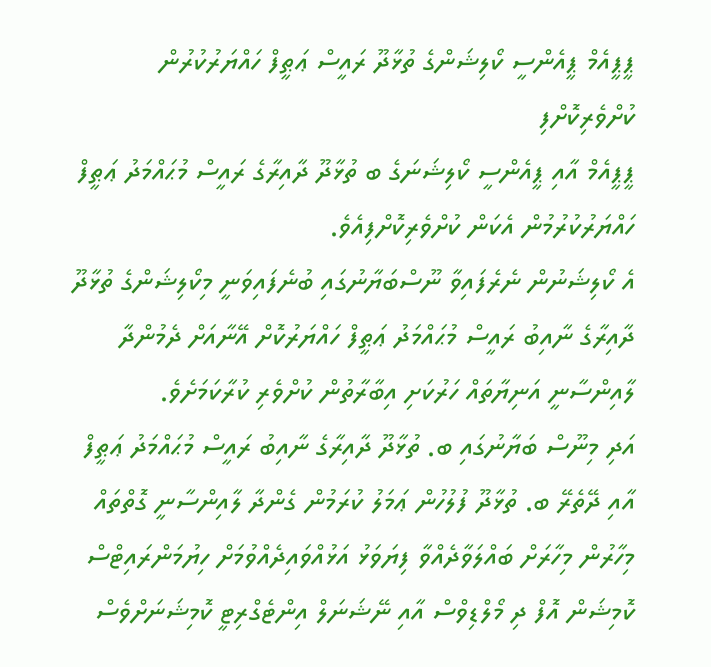ޕީޕީއެމް ޕީއެންސީ ކޯލިޝަންގެ ތުޅާދޫ ރައީސް ޢަޠީފް ހައްޔަރުކުރުން ކުށްވެރިކޮށްފި
ޕީޕީއެމް އާއި ޕީއެންސީ ކޯލިޝަނަގެ ބ ތުޅާދޫ ދާއިރާގެ ރައީސް މުޙައްމަދު ޢަޠީފް ހައްޔަރުކުރުމުން އެކަން ކުށްވެރިކޮށްފިއެވެ.
އެ ކޯލިޝަނުން ނެރެފައިވާ ނޫސްބަޔާނުގައި ބުނެފައިވަނީ މިކޯލިޝަންގެ ތުޅާދޫ ދާއިރާގެ ނާއިބު ރައީސް މުޙައްމަދު ޢަޠީފް ހައްޔަރުކޮށް އޭނާއަށް ދެމުންދާ ލާއިންސާނީ އަނިޔާތައް ހަރުކަށި އިބާރާތުން ކުށްވެރި ކުރާކަމަށެވެ.
އަދި މިނޫސް ބަޔާނުގައި ބ. ތުޅާދޫ ދާއިރާގެ ނާއިބު ރައީސް މުޙައްމަދު ޢަޠީފް އާއި ދޭތެރޭ ބ. ތުޅާދޫ ފުލުހުން ޢަމަލު ކުރަމުން ގެންދާ ލާއިންސާނީ ގޮތްތައް މިހާރުން މިހާރަށް ބައްލަވާދެއްވާ ފިޔަވަޅު އަޅުއްވައިދެއްވުމަށް ހިޔުމަންރައިޓްސް ކޮމިޝަން އޮފް ދި މޯލްޑިވްސް އާއި ނޭޝަނަލް އިންޓެގްރިޓީ ކޮމިޝަނަށްވެސް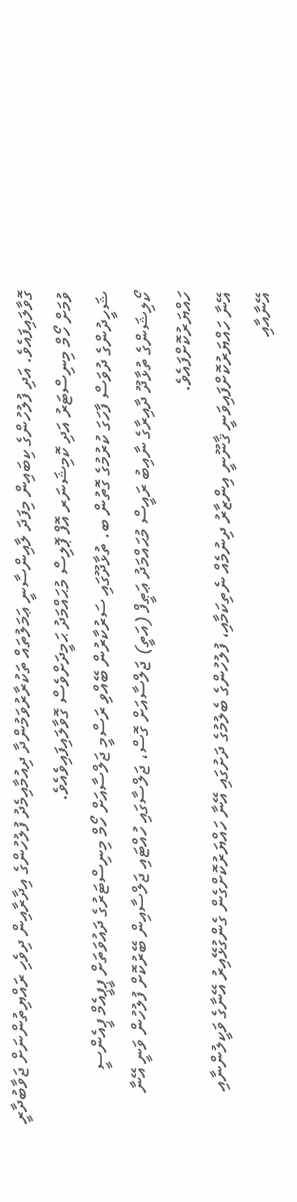ގޮވާލައިފައެވެ. އަދި ފުލުހުންގެ ކިބައިން މިފަދަ ލާއިންސާނީ ޢަމަލުތައް ތަކުރާރުވަމުންދާ ދިއުމާއިމެދު ފުލުހުންގެ އިދާރާއިން ދިވެހި ރައްޔިތުންނަށް ޖަވާބުދާރީ ވުމަށް ހޯމް މިނިސްޓަރު އަދި ކޮމިޝަނަރ އޮފް ޕޮލިސް މުޙައްމަދު ޙަމީދަށްވެސް ގޮވާލައިފައިވެއެވެ.
ޝަހީދުންގެ ދުވަސް ފާހަގަ ކުރުމުގެ ގޮތުން ބ. ތުޅާދޫގައި ސަރުކާރުން ބޭއްވި ރަސްމީ ޖަލްސާއަށް ހޯމް މިނިސްޓަރުގެ ދައުވަތަށް ޕީޕީއެމް ޕީއެންސީ ކޯލިޝަންގެ ތުޅާދޫ ދާއިރާގެ ނާއިބު ރައީސް މުޙައްމަދު ޢަޠީފް (އަތީ) ޖަލްސާއަށް ގޮސް، ޖަލްސާގައި ހުއްޓައި ޖަލްސާއިން ބޭރުކޮށް ފުލުހުން ވަނީ އޭނާ ހައްޔަރުކޮށްފައެވެ.
އޭނާ ހައްޔަރުކޮށްފައިވަނީ ޤާނޫނީ އިންޒާރު ދިނުމެއް ނެތިކަމާއި، ފުލުހުންގެ ބެލުމުގެ ދަށުގައި އޭނާ ހައްޔަރުކޮށްގެން ގެންގުޅޭއިރު އޭނާގެ ވަކީލުންނާއި އޭނާއާއި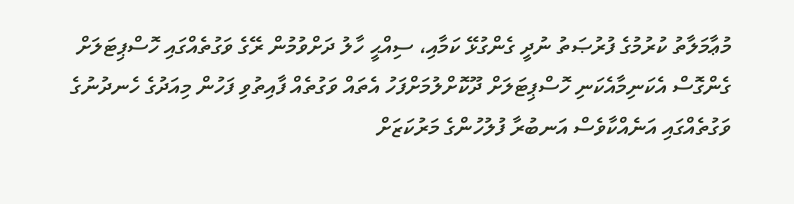މުޢާމަލާތު ކުރުމުގެ ފުރުޞަތު ނުދީ ގެންގުޅޭ ކަމާއި، ސިއްޙީ ހާލު ދަށްވުމުން ރޭގެ ވަގުތެއްގައި ހޮސްޕިޓަލަށް ގެންގޮސް އެކަނިމާއެކަނި ހޮސްޕިޓަލަށް ދޫކޮށްލުމަށްފަހު އެތައް ވަގުތެއް ފާއިތުވި ފަހުން މިއަދުގެ ހެނދުނުގެ ވަގުތެއްގައި އަނެއްކާވެސް އަނބުރާ ފުލުހުންގެ މަރުކަޒަށް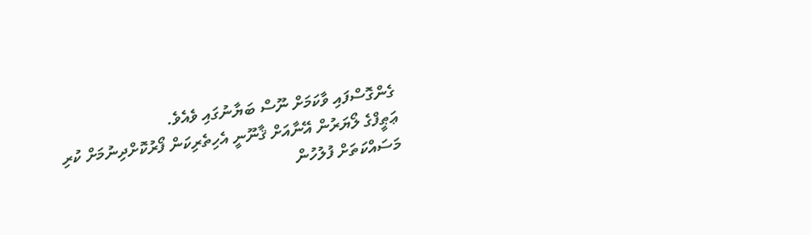ގެންގޮސްފައި ވާކަމަށް ނޫސް ބަޔާނުގައި ވެއެވެ.
ޢަޠީފްގެ ލޯޔަރުން އޭނާއަށް ޤާނޫނީ އެހިތެރިކަން ފޯރުކޮށްދިނުމަށް ކުރި މަސައްކަތަށް ފުލުހުން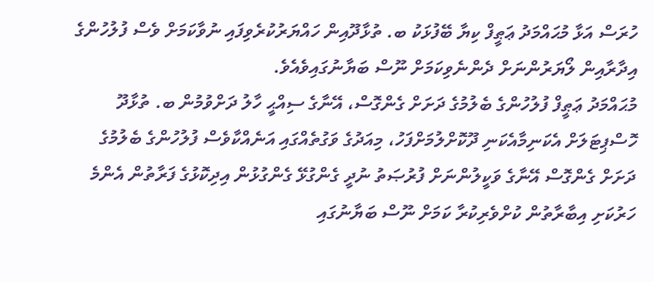ހުރަސް އަޅާ މުޙައްމަދު ޢަޠީފް ކިޔާ ބޭފުޅަކު ބ. ތުޅާދޫއިން ހައްޔަރުކުރެވިފައި ނުވާކަމަށް ވެސް ފުލުހުންގެ އިދާރާއިން ލޯޔަރުންނަށް ދެންނެވިކަމަށް ނޫސް ބަޔާނުގައިވެއެވެ.
މުޙައްމަދު ޢަޠީފް ފުލުހުންގެ ބެލުމުގެ ދަށަށް ގެންގޮސް، އޭނާގެ ސިއްޙީ ހާލު ދަށްވުމުން ބ. ތުޅާދޫ ހޮސްޕިޓަލަށް އެކަނިމާއެކަނި ދޫކޮށްލުމަށްފަހު، މިއަދުގެ ވަގުތެއްގައި އަނެއްކާވެސް ފުލުހުންގެ ބެލުމުގެ ދަށަށް ގެންގޮސް އޭނާގެ ވަކީލުންނަށް ފުރުޞަތު ނުދީ ގެންގުޅޭ ގެންގުޅުން އިދިކޮޅުގެ ފަރާތުން އެންމެ ހަރުކަށި އިބާރާތުން ކުށްވެރިކުރާ ކަމަށް ނޫސް ބަޔާނުގައި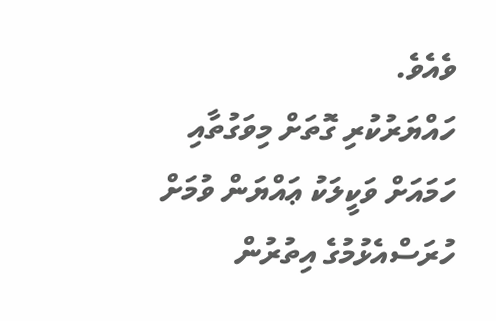ވެއެވެ.
ހައްޔަރުކުރި ގޮތަށް މިވަގުތާއި ހަމައަށް ވަކީލަކު ޢައްޔަން ވުމަށް ހުރަސްއެޅުމުގެ އިތުރުން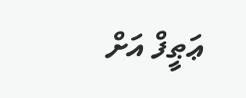ޢަޠީފް އަށް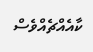ކާއެއްޗެއްވެސް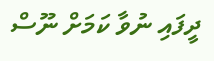ދީފައި ނުވާ ކަމަށް ނޫސް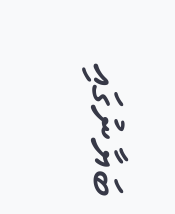ބަޔާނުގައި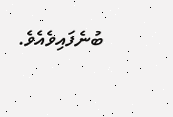ބުނެފައިވެއެވެ.